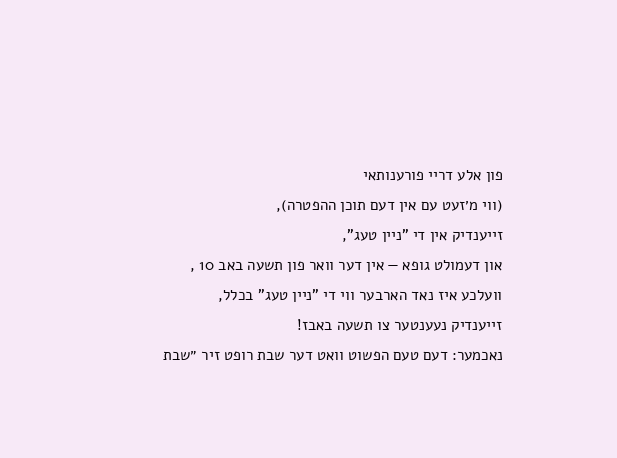פון אלע דריי פורענותאי
(ווי מ׳זעט עם אין דעם תוכן ההפטרה),
זייענדיק אין די "ניין טעג",
און דעמולט גופא — אין דער וואר פון תשעה באב 10 ,
וועלכע איז נאד הארבער ווי די "ניין טעג" בכלל,
זייענדיק נעענטער צו תשעה באבז!
נאכמער: דעם טעם הפשוט וואט דער שבת רופט זיר ״שבת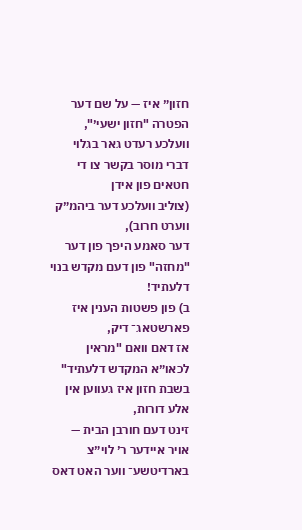חזון״ איז — על שם דער הפטרה "חזון ישעי׳",
וועלכע רעדט גאר בגלוי דברי מוסר בקשר צו די חטאים פון אידן
(צוליב וועלכע דער ביהמ״ק ווערט חרוב),
דער סאמע היפך פון דער "מחזה" פון דעם מקדש בנוי דלעתיד!
ב) פון פשטות הענין איז פארשטאג־ דיק,
אז דאם וואם "מראין לכאו״א המקדש דלעתיד" בשבת חזון איז געווען אין אלע דורות,
זינט דעם חורבן הבית — אויר איידער ר׳ לוי״צ בארדיטשע־ ווער האט דאס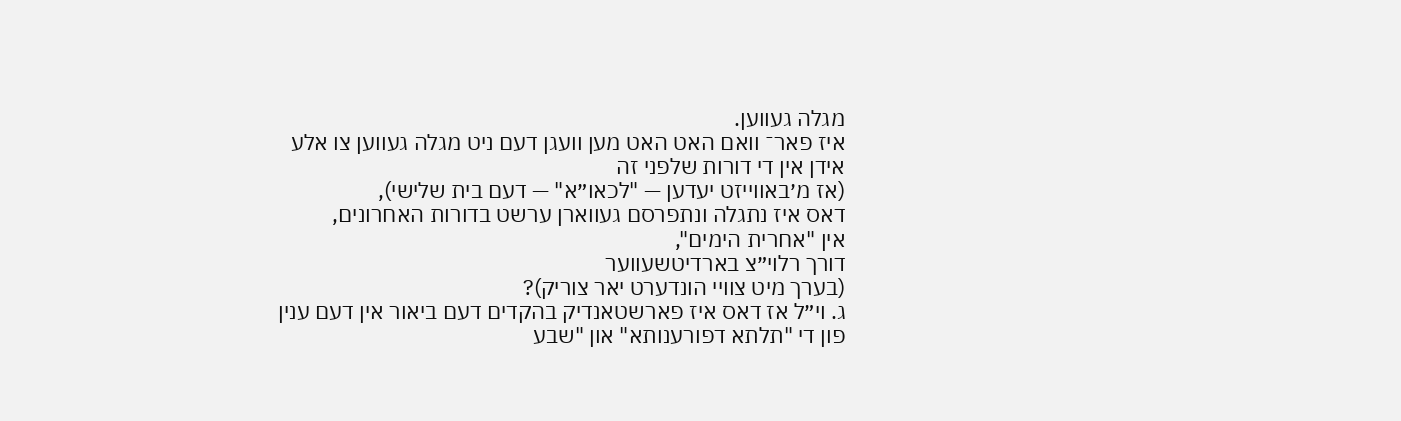מגלה געווען.
איז פאר־ וואם האט האט מען וועגן דעם ניט מגלה געווען צו אלע אידן אין די דורות שלפני זה
(אז מ׳באווייזט יעדען — "לכאו״א" — דעם בית שלישי),
דאס איז נתגלה ונתפרסם געווארן ערשט בדורות האחרונים,
אין "אחרית הימים",
דורך רלוי״צ בארדיטשעווער
(בערך מיט צוויי הונדערט יאר צוריק)?
ג. וי״ל אז דאס איז פארשטאנדיק בהקדים דעם ביאור אין דעם ענין פון די "תלתא דפורענותא" און "שבע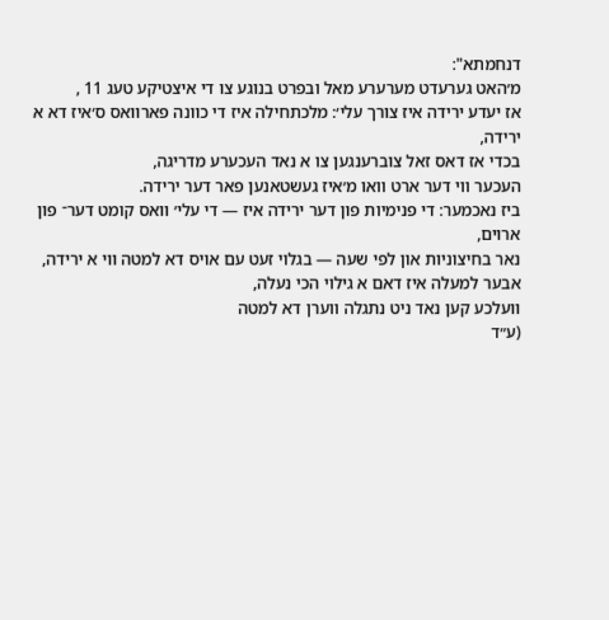דנחמתא":
מ׳האט גערעדט מערערע מאל ובפרט בנוגע צו די איצטיקע טעג 11 ,
אז יעדע ירידה איז צורך עלי׳: מלכתחילה איז די כוונה פארוואס ס׳איז דא א ירידה,
בכדי אז דאס זאל צוברענגען צו א נאד העכערע מדריגה,
העכער ווי דער ארט וואו מ׳איז געשטאנען פאר דער ירידה.
ביז נאכמער: די פנימיות פון דער ירידה איז — די עלי׳ וואס קומט דער־ פון ארוים,
נאר בחיצוניות און לפי שעה — בגלוי זעט עם אויס דא למטה ווי א ירידה,
אבער למעלה איז דאם א גילוי הכי נעלה,
וועלכע קען נאד ניט נתגלה ווערן דא למטה
(ע״ד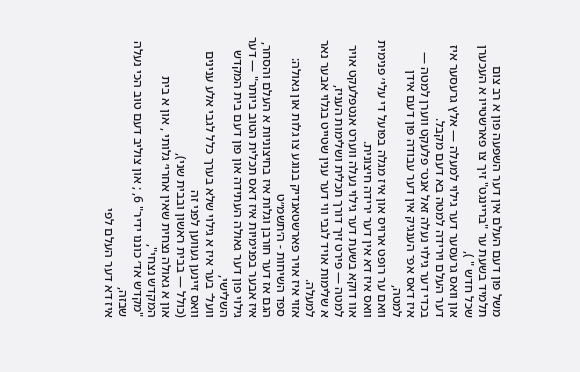משל פון דעם העלם אין דער השפעה פון א רב צום תלמיד בשעת ער "בריינגט" זיך צו פארשטייו א העכערן שכל חדש " ),
און וואס גרעסער דער גילוי למעלה — אלץ גרעסער איז דער העלם וירידה למטה בא דעם מקבל.
בכדי דער גילוי נעלה זאל אנט־ פלעקט ווערן למטה — איז דאס אפ־ הענגיק אין דער עבודה פון דעם אידן למטה,
וואם ער רופט ארויס און איז מגלה בפועל די עלי׳ פנימית וואס איז דא אין דער ירידה חיצונית.
אוו דוקא בשעת דער גילוי נעלה ווערט אנטפלעקט אויר למטה — פירט זיך דורך תכלית ושלימות העניז,
א שלימות אויד לגבי ווי דער ענין שטייט בגלוי אבער נאר למעלה.
אזוי איז אויר פארשטאנדיק בנוגע צו גלות און גאולה:
ספד השיחות - ה׳תשמ״ט
הגם אז דער חורבן וגלות איז בחיצוניות א העלם והסחר,
איז אבער בפנימיות איז דאס תכלית הטוב ביותר" — דער גילוי פון דער גאולה העתידה און פון דעם בית המקדש השלישי,
וועל־ בער איז א גילוי שלא בערך כלל לגבי אלע ענינים וואס זיינען געווען לפני זה
(כולל — בבית ראשון ובבית שני),
און א גאולה נצחית שאין אחרי׳ גלותי , און א בית המקדש נצחי",
"מקדש אד׳ כוננו ידיר" 6, ; און צוליב דעם טוב הכי נעלה שבזה,
איז דא דער העלם לפי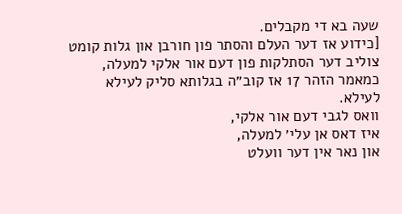שעה בא די מקבלים.
[כידוע אז דער העלם והסתר פון חורבן און גלות קומט צוליב דער הסתלקות פון דעם אור אלקי למעלה,
כמאמר הזהר 17 אז קוב״ה בגלותא סליק לעילא לעילא.
וואס לגבי דעם אור אלקי,
איז דאס אן עלי׳ למעלה,
און נאר אין דער וועלט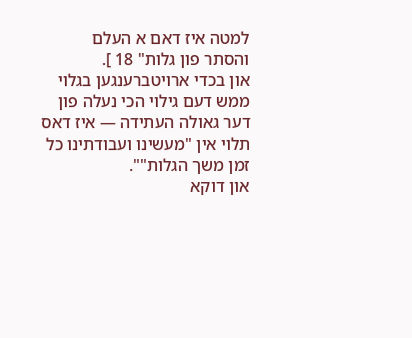למטה איז דאם א העלם
והסתר פון גלות" 18 ].
און בכדי ארויטברענגען בגלוי ממש דעם גילוי הכי נעלה פון דער גאולה העתידה — איז דאס תלוי אין "מעשינו ועבודתינו כל זמן משך הגלות"".
און דוקא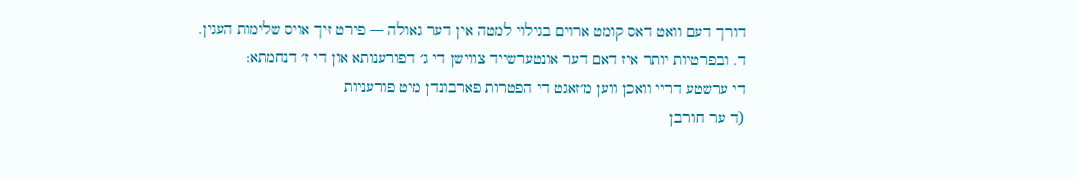דורך דעם וואט דאס קומט ארוים בגילוי למטה אין דער גאולה — פירט זיך אויס שלימות העגין.
ד. ובפרטיות יותר איז דאם דער אונטערשייד צווישן די ג׳ דפורענותא און די ז׳ דנחמתא:
די ערשטע דריי וואכן ווען מ׳זאגט די הפטרות פארבונדן מיט פורעניות
(ד ער חורבן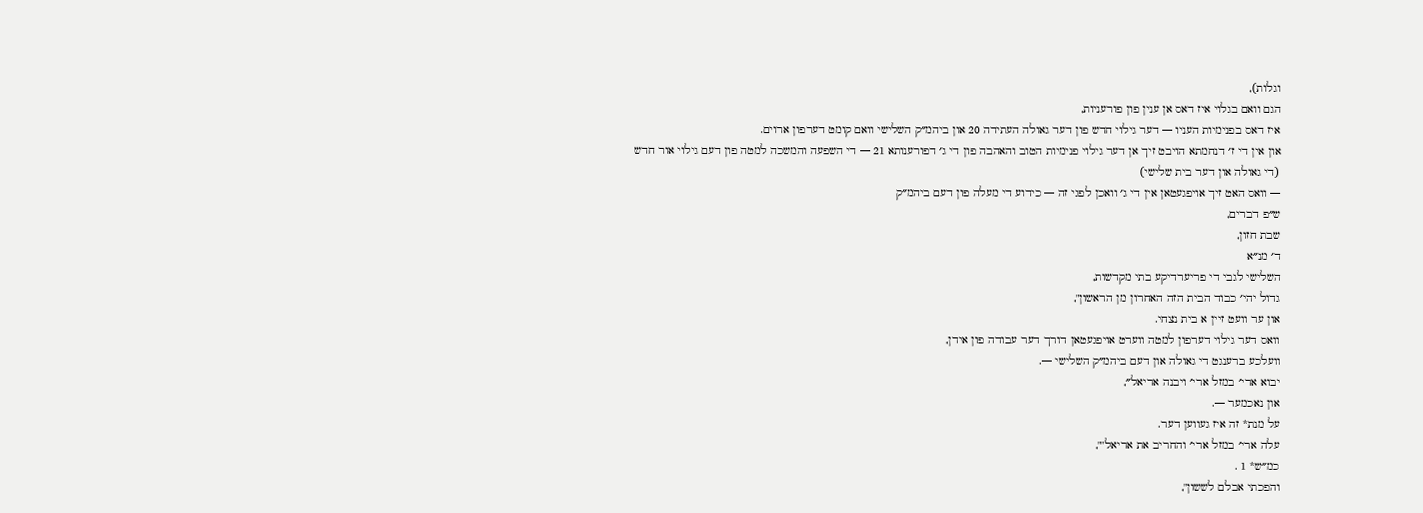וגלות),
הגם וואם בגלוי איז דאס אן ענין פון פורעניות,
איז דאס בפנימיות העניו — דער גילוי חדש פון דער גאולה העתידה 20 און ביהמ״ק השלישי וואם קומט דערפון ארוים.
און אין די ז׳ דנחמתא הויבט זיך אן דער גילוי פנימיות הטוב והאהבה פון די ג׳ דפורענותא 21 — די השפעה והמשכה למטה פון דעם גילוי אור חדש
(די גאולה און דער בית שלישי)
— וואס האט זיך אויפגעטאן אין די ג׳ וואכן לפגי זה — כידוע די מעלה פון דעם ביהמ״ק
ש״פ דברים,
שבת חזון,
ד׳ מנ״א
השלישי לגבי די פריערדיקע בתי מקדשות,
גדול יהי׳ כבוד הבית הזה האחרון מן הראשון",
און ער וועט זיין א בית נצחי.
וואס דער גילוי דערפון למטה ווערט אויפגעטאן דורך דער עבודה פון אידן,
וועלכע ברענגט די גאולה און דעם ביהמ״ק השלישי —.
יבוא ארי׳ במזל ארי׳ ויבנה אריאל״,
און נאכמער —.
על מנת* זה איז געווען דער.
עלה ארי׳ במזל ארי׳ והחריב את אריאל"",
כמ״ש* 1 .
והפכתי אבלם לששון",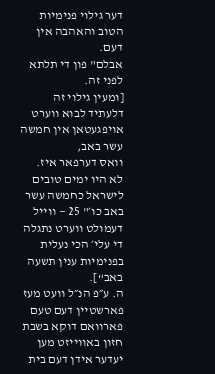דער גילוי פנימיות הטוב והאהבה אין דעם.
אבלם" פון די תלתא לפני זה.
[ומעין גילוי זה דלעתיד לבוא ווערט אויפגעטאן אין חמשה עשר באב,
וואס דערפאר איז.
לא היו ימים טובים לישראל כחמשה עשר באב כו׳" 25 — ווייל דעמולט ווערט נתגלה די עלי׳ הכי נעלית בפנימיות ענין תשעה באב“].
ה. ע״פ הנ״ל וועט מעז פארשטיין דעם טעם פארוואם דוקא בשבת חזון באווייזט מען יעדער אידן דעם בית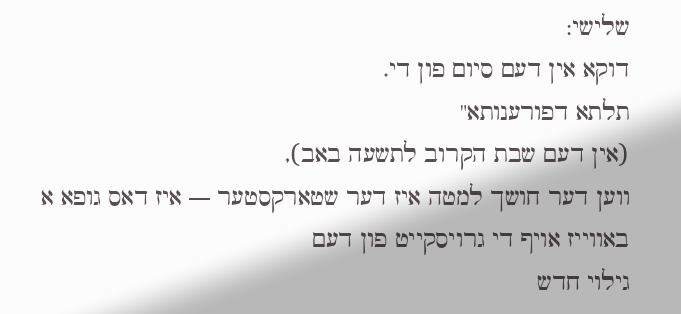שלישי:
דוקא אין דעם סיום פון די.
תלתא דפורענותא"
(אין דעם שבת הקרוב לתשעה באב),
ווען דער חושך למטה איז דער שטארקסטער — איז דאס גופא א באווייז אויף די גרויסקייט פון דעם
גילוי חדש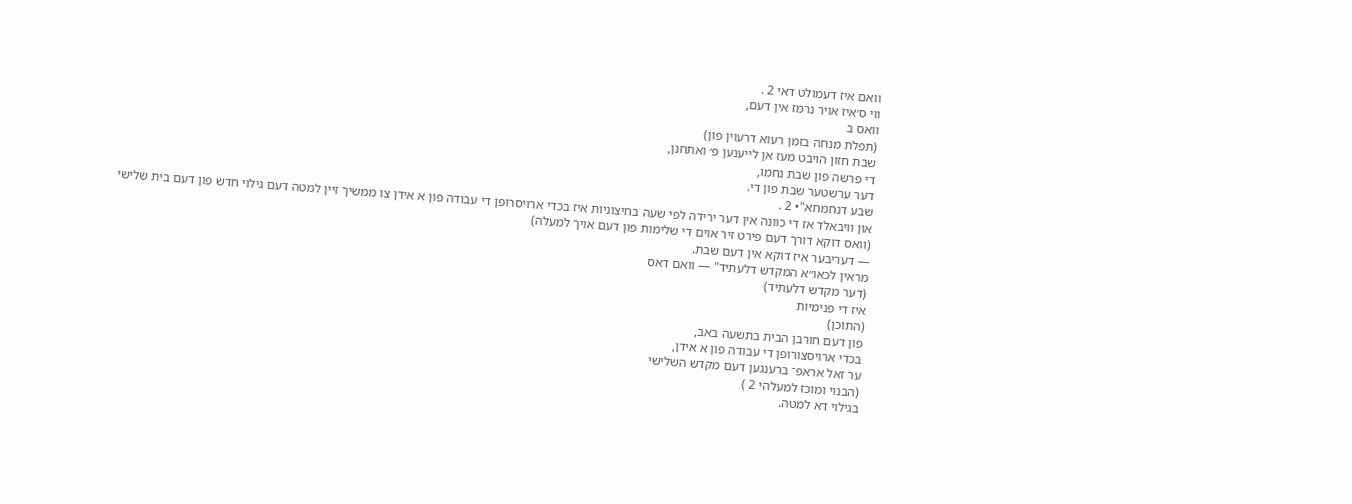וואם איז דעמולט דאי 2 .
ווי ס׳איז אויר נרמז אין דעם,
וואס ב
(תפלת מנחה בזמן רעוא דרעוין פון)
שבת חזון הויבט מעז אן לייענען פ׳ ואתחנן,
די פרשה פון שבת נחמו,
דער ערשטער שבת פון די.
שבע דנחמחא"• 2 .
און וויבאלד אז די כוונה אין דער ירידה לפי שעה בחיצוניות איז בכדי ארויסרופן די עבודה פון א אידן צו ממשיך זיין למטה דעם גילוי חדש פון דעם בית שלישי
(וואס דוקא דורך דעם פירט זיר אוים די שלימות פון דעם אויך למעלה)
— דעריבער איז דוקא אין דעם שבת.
מראין לכאו״א המקדש דלעתיד" — וואם דאס
(דער מקדש דלעתיד)
איז די פנימיות
(התוכן)
פון דעם חורבן הבית בתשעה באב,
בכדי ארויסצורופן די עבודה פון א אידן,
ער זאל אראפ־ ברענגען דעם מקדש השלישי
(הבנוי ומוכז למעלהי 2 )
בגילוי דא למטה.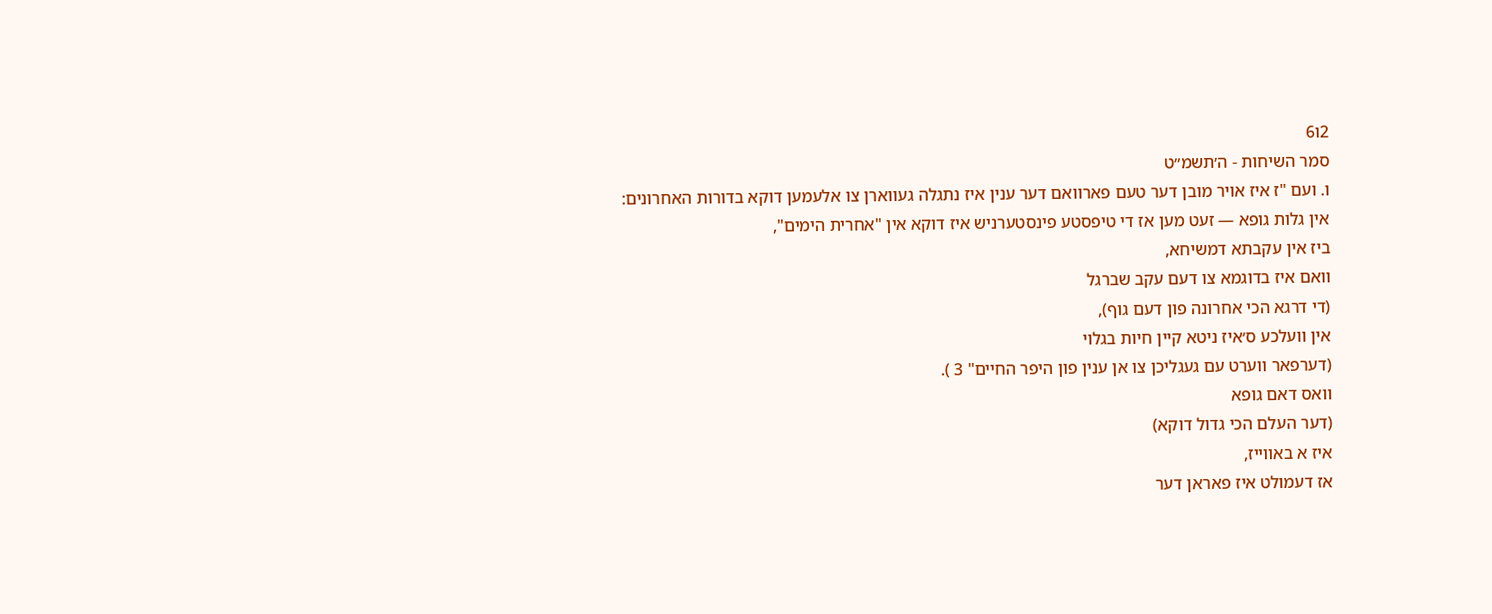2ו6
סמר השיחות - ה׳תשמ״ט
ו. ועם "ז איז אויר מובן דער טעם פארוואם דער ענין איז נתגלה געווארן צו אלעמען דוקא בדורות האחרונים:
אין גלות גופא — זעט מען אז די טיפסטע פינסטערניש איז דוקא אין "אחרית הימים",
ביז אין עקבתא דמשיחא,
וואם איז בדוגמא צו דעם עקב שברגל
(די דרגא הכי אחרונה פון דעם גוף),
אין וועלכע ס׳איז ניטא קיין חיות בגלוי
(דערפאר ווערט עם געגליכן צו אן ענין פון היפר החיים" 3 ).
וואס דאם גופא
(דער העלם הכי גדול דוקא)
איז א באווייז,
אז דעמולט איז פאראן דער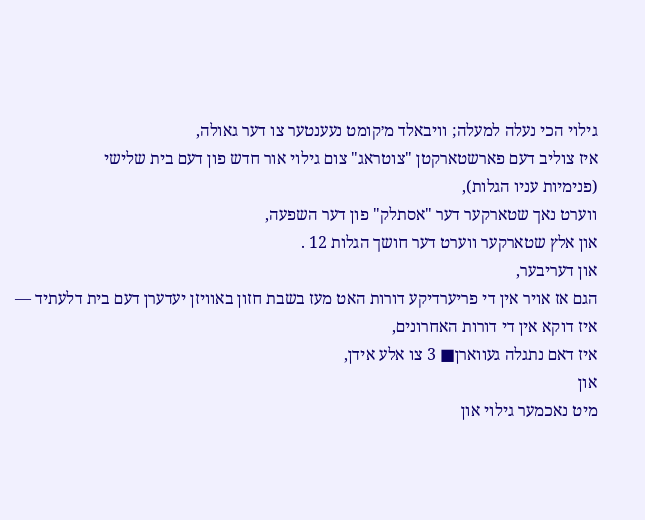גילוי הכי נעלה למעלה; וויבאלד מ׳קומט נעענטער צו דער גאולה,
איז צוליב דעם פארשטארקטן "צוטראג" צום גילוי אור חדש פון דעם בית שלישי
(פנימיות עניו הגלות),
ווערט נאך שטארקער דער "אסתלק" פון דער השפעה,
און אלץ שטארקער ווערט דער חושך הגלות 12 .
און דעריבער,
הגם אז אויר אין די פריערדיקע דורות האט מעז בשבת חזון באוויזן יעדערן דעם בית דלעתיד — איז דוקא אין די דורות האחרונים,
איז דאם נתגלה געווארן■ 3 צו אלע אידן,
און
מיט נאכמער גילוי און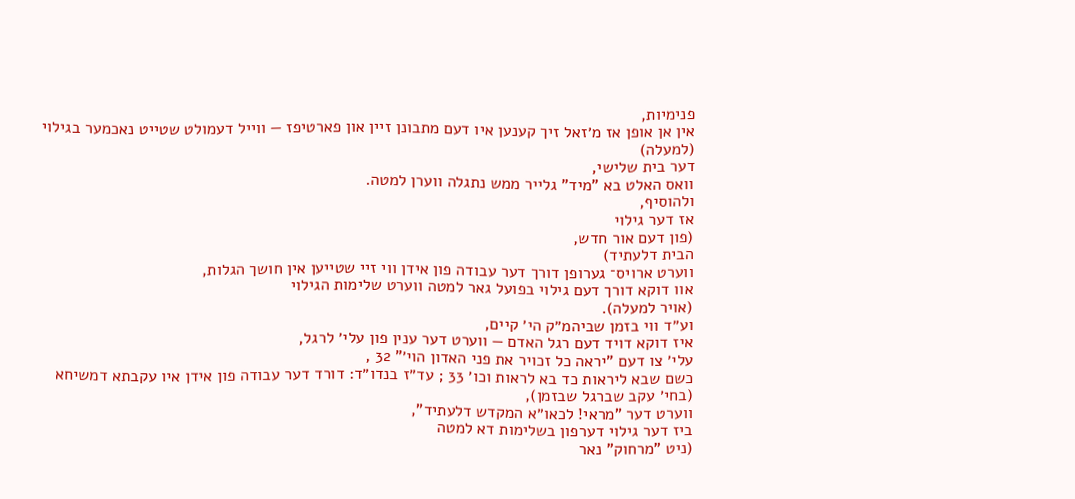פנימיות,
אין אן אופן אז מ׳זאל זיך קענען איו דעם מתבונן זיין און פארטיפז — ווייל דעמולט שטייט נאכמער בגילוי
(למעלה)
דער בית שלישי,
וואס האלט בא "מיד" גלייר ממש נתגלה ווערן למטה.
ולהוסיף,
אז דער גילוי
(פון דעם אור חדש,
הבית דלעתיד)
ווערט ארויס־ גערופן דורך דער עבודה פון אידן ווי זיי שטייען אין חושך הגלות,
אוו דוקא דורך דעם גילוי בפועל גאר למטה ווערט שלימות הגילוי
(אויר למעלה).
וע״ד ווי בזמן שביהמ״ק הי׳ קיים,
איז דוקא דויד דעם רגל האדם — ווערט דער ענין פון עלי׳ לרגל,
עלי׳ צו דעם "יראה כל זכויר את פני האדון הוי׳" 32 ,
כשם שבא ליראות כד בא לראות וכו׳ 33 ; עד״ז בנדו״ד: דורד דער עבודה פון אידן איו עקבתא דמשיחא
(בחי׳ עקב שברגל שבזמן),
ווערט דער "מראי! לכאו״א המקדש דלעתיד",
ביז דער גילוי דערפון בשלימות דא למטה
(ניט "מרחוק" נאר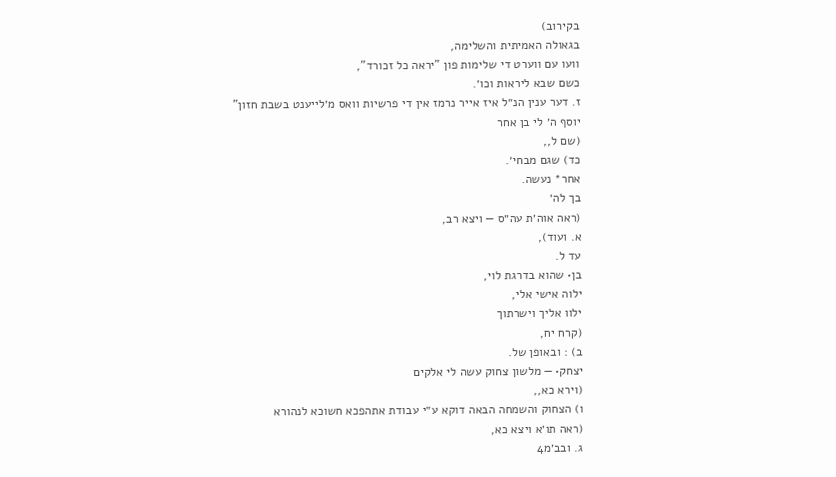בקירוב)
בגאולה האמיתית והשלימה,
וועו עם ווערט די שלימות פון "יראה כל זכורד",
כשם שבא ליראות וכו׳.
ז. דער ענין הנ״ל איז אייר נרמז אין די פרשיות וואס מ׳לייענט בשבת חזון"
יוסף ה׳ לי בן אחר
(שם ל,,
כד) שגם מבחי׳.
אחר* נעשה.
בך לה׳
(ראה אוה׳ת עה״ס — ויצא רב,
א. ועוד),
עד ל.
בן• שהוא בדרגת לוי,
ילוה אישי אלי,
ילוו אליך וישרתוך
(קרח יח,
ב) : ובאופן של.
יצחק• — מלשון צחוק עשה לי אלקים
(וירא כא,,
ו) הצחוק והשמחה הבאה דוקא ע״י עבודת אתהפכא חשוכא לנהורא
(ראה תו׳א ויצא כא,
ג. ובב׳מ4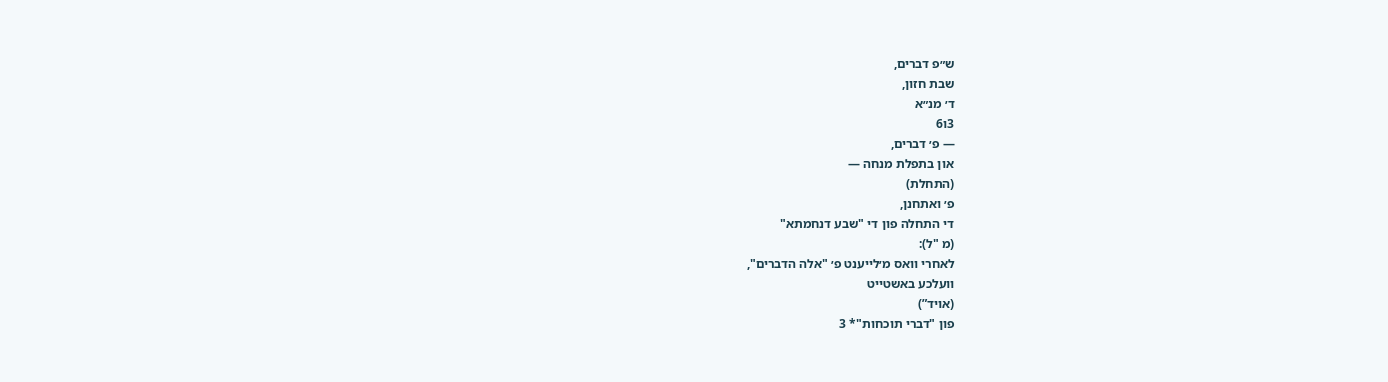ש״פ דברים,
שבת חזון,
ד׳ מנ״א
3ו6
— פ׳ דברים,
און בתפלת מנחה —
(התחלת)
פ׳ ואתחנן,
די התחלה פון די "שבע דנחמתא"
(מ "ל):
לאחרי וואס מ׳לייענט פ׳ "אלה הדברים",
וועלכע באשטייט
(אויד”)
פון "דברי תוכחות"* 3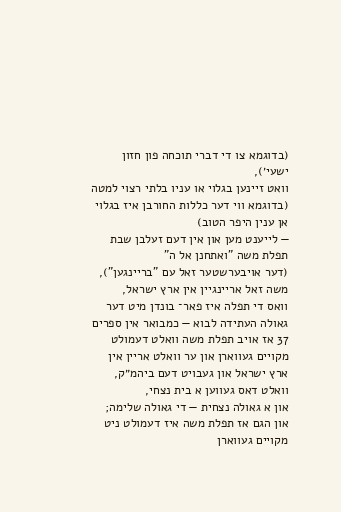(בדוגמא צו די דברי תוכחה פון חזון ישעי׳),
וואט זיינען בגלוי או עניו בלתי רצוי למטה
(בדוגמא ווי דער כללות החורבן איז בגלוי אן ענין היפר הטוב)
— לייענט מען און אין דעם זעלבן שבת תפלת משה "ואתחנן אל ה"
(דער אויבערשטער זאל עם "בריינגען"),
משה זאל אריינגיין אין ארץ ישראל,
וואס די תפלה איז פאר־ בונדן מיט דער גאולה העתידה לבוא — כמבואר אין ספרים 37 אז אויב תפלת משה וואלט דעמולט מקויים געווארן און ער וואלט אריין אין ארץ ישראל און געבויט דעם ביהמ״ק,
וואלט דאס געווען א בית נצחי,
און א גאולה נצחית — די גאולה שלימה;
און הגם אז תפלת משה איז דעמולט ניט מקויים געווארן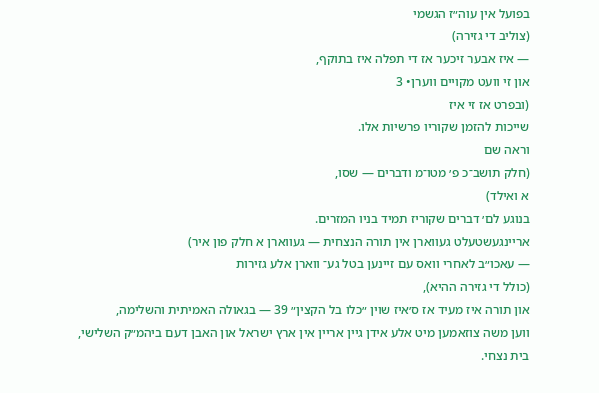בפועל אין עוה״ז הגשמי
(צוליב די גזירה)
— איז אבער זיכער אז די תפלה איז בתוקף,
און זי וועט מקויים ווערן• 3
(ובפרט אז זי איז
שייכות להזמן שקוריו פרשיות אלו.
וראה שם
(חלק תושב־כ פ׳ מטו־מ ודברים — שסו,
א ואילד)
בנוגע לם׳ דברים שקוריז תמיד בניו המזרים.
אריינגעשטעלט געווארן אין תורה הנצחית — געווארן א חלק פון איר)
— עאכו״ב לאחרי וואס עם זיינען בטל גע־ ווארן אלע גזירות
(כולל די גזירה ההיא),
און תורה איז מעיד אז ס׳איז שוין ״כלו בל הקצין״ 39 — בגאולה האמיתית והשלימה,
ווען משה צוזאמען מיט אלע אידן גיין אריין אין ארץ ישראל און האבן דעם ביהמ״ק השלישי,
בית נצחי.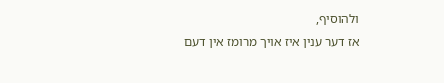ולהוסיף,
אז דער ענין איז אויך מרומז אין דעם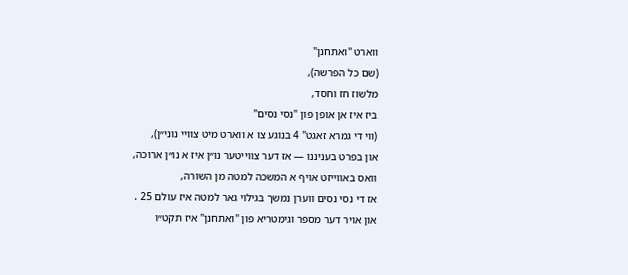ווארט "ואתחנן"
(שם כל הפרשה),
מלשוז חז וחסד,
ביז איז אן אופן פון "נסי נסים"
(ווי די גמרא זאגט" 4 בנוגע צו א ווארט מיט צוויי נוני״ן),
און בפרט בעניננו — אז דער צווייטער נו״ן איז א נו״ן ארוכה,
וואס באווייזט אויף א המשכה למטה מן השורה,
אז די נסי נסים ווערן נמשך בגילוי גאר למטה איז עולם 25 .
און אויר דער מספר וגימטריא פון "ואתחנן" איז תקט״ו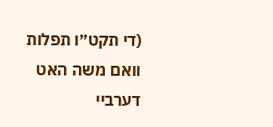(די תקט״ו תפלות וואם משה האט דערביי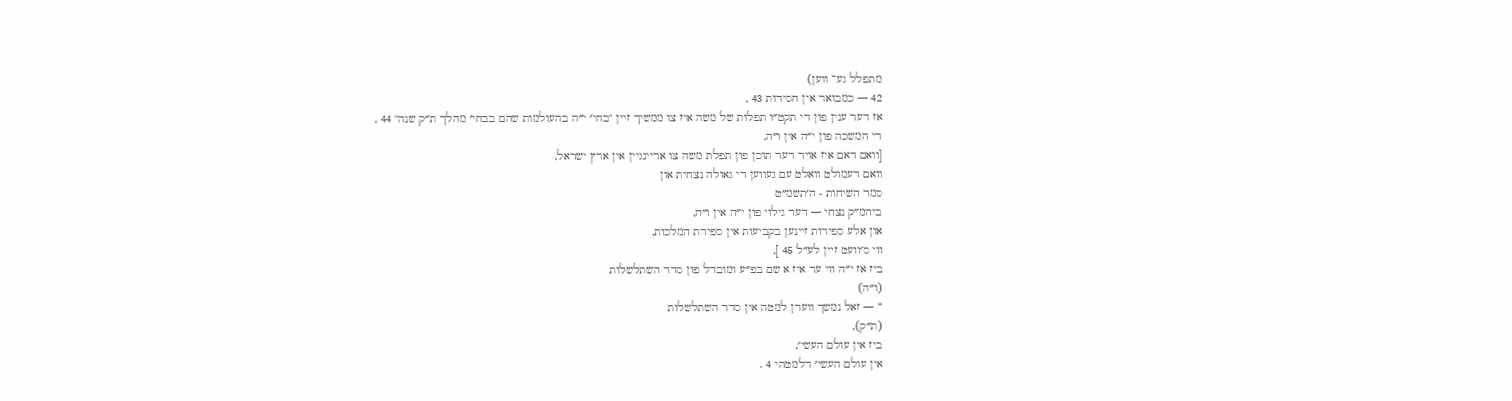מתפלל גע־ ווען)
42 — כמבואר אין חסידות 43 ,
אז דער ענין פון די תקט״ו תפלות של משה איז צו ממשיך זיין "בחי׳ י״ה בהעולמות שהם בבחי׳ מהלך ת״ק שנה" 44 ,
די המשכה פון י״ה אין ו״ה,
[וואם דאם איז אויר דער תוכן פון תפלת משה צו אריינגיין אין ארץ ישראל,
וואם דעמולט וואלט עם געווען די גאולה נצחית און
סמר השיחות - ה׳תשמ״ט
ביהמ״ק נצחי — דער גילוי פון י״ה אין ו״ח,
און אלע ספירות זיינען בקביעות אין ספירת המלכות,
ווי ס׳וועט זיין לע״ל 45 ],
ביז אז י״ה ווי ער איז א שם בפ״ע ומובדל פון סדר השתלשלות
(ו״ה)
“ — זאל נמשך ווערן למטה אין סדר השתלשלות
(ת״ק),
ביז אין עולם העשי׳,
אין עולם העשי׳ דלמטהי 4 .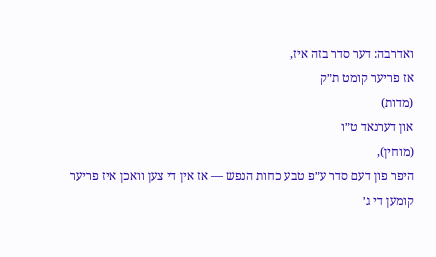ואדרבה: דער סדר בזה איז,
אז פריער קומט ת״ק
(מדות)
און דערנאד ט״ו
(מוחין),
היפר פון דעם סדר ע״פ טבע כחות הנפש — אז אין די צען וואכן איז פריער קומען די ג׳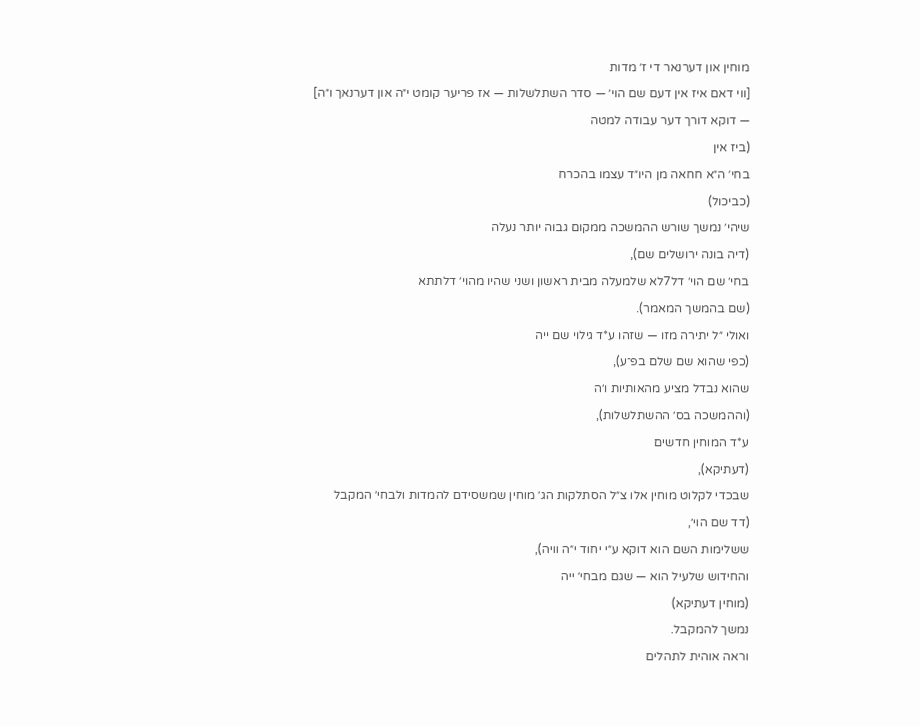מוחין און דערנאר די ז׳ מדות
[ווי דאם איז אין דעם שם הוי׳ — סדר השתלשלות — אז פריער קומט י״ה און דערנאך ו״ה]
— דוקא דורך דער עבודה למטה
(ביז אין
בחי׳ ה״א חחאה מן היו״ד עצמו בהכרח
(כביכול)
שיהי׳ נמשך שורש ההמשכה ממקום גבוה יותר נעלה
(דיה בונה ירושלים שם),
בחי׳ שם הוי׳ דל7לא שלמעלה מבית ראשון ושני שהיו מהוי׳ דלתתא
(שם בהמשך המאמר).
ואולי ״ל יתירה מזו — שזהו ע*ד גילוי שם ייה
(כפי שהוא שם שלם בפ־ע),
שהוא נבדל מציע מהאותיות ו׳ה
(וההמשכה בס׳ ההשתלשלות),
ע*ד המוחין חדשים
(דעתיקא),
שבכדי לקלוט מוחין אלו צ״ל הסתלקות הג׳ מוחין שמשסידם להמדות ולבחי׳ המקבל
(דד שם הוי׳,
ששלימות השם הוא דוקא ע״י יחוד י״ה וויה),
והחידוש שלעיל הוא — שגם מבחי׳ ייה
(מוחין דעתיקא)
נמשך להמקבל.
וראה אוהית לתהלים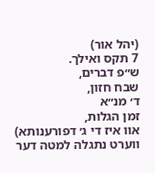(יהל אור)
7 תקס ואילך.
ש״פ דברים,
שבח חזון,
ד׳ מנ״א
זמן הגלות,
אוו איז די ג׳ דפורענותא)
ווערט נתגלה למטה דער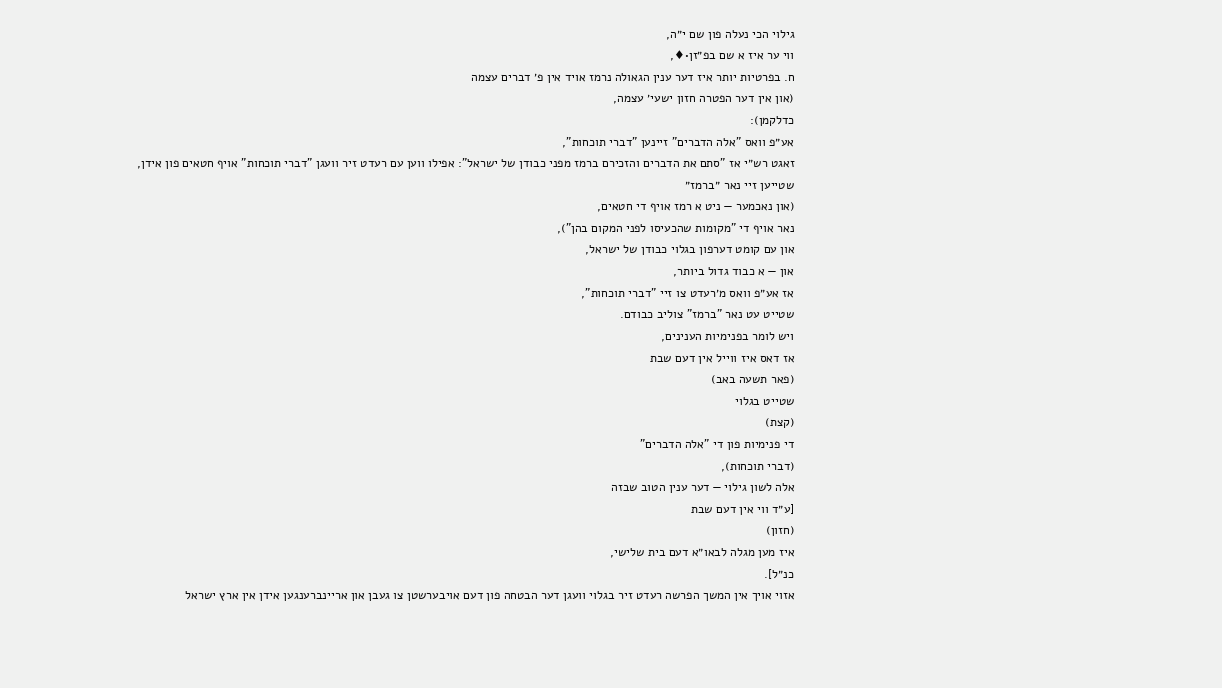גילוי הכי נעלה פון שם י״ה,
ווי ער איז א שם בפ״זן•♦,
ח. בפרטיות יותר איז דער ענין הגאולה נרמז אויד אין פ׳ דברים עצמה
(און אין דער הפטרה חזון ישעי׳ עצמה,
כדלקמן):
אע״פ וואס "אלה הדברים" זיינען "דברי תוכחות",
זאגט רש״י אז "סתם את הדברים והזכירם ברמז מפני כבודן של ישראל": אפילו ווען עם רעדט זיר וועגן "דברי תוכחות" אויף חטאים פון אידן,
שטייען זיי נאר ״ברמז״
(און נאכמער — ניט א רמז אויף די חטאים,
נאר אויף די "מקומות שהכעיסו לפני המקום בהן"),
און עם קומט דערפון בגלוי כבודן של ישראל,
און — א כבוד גדול ביותר,
אז אע״פ וואס מ׳רעדט צו זיי "דברי תוכחות",
שטייט עט נאר "ברמז" צוליב כבודם.
ויש לומר בפנימיות הענינים,
אז דאס איז ווייל אין דעם שבת
(פאר תשעה באב)
שטייט בגלוי
(קצת)
די פנימיות פון די "אלה הדברים"
(דברי תוכחות),
אלה לשון גילוי — דער ענין הטוב שבזה
[ע״ד ווי אין דעם שבת
(חזון)
איז מען מגלה לבאו״א דעם בית שלישי,
כנ״ל].
אזוי אויך אין המשך הפרשה רעדט זיר בגלוי וועגן דער הבטחה פון דעם אויבערשטן צו געבן און אריינברענגען אידן אין ארץ ישראל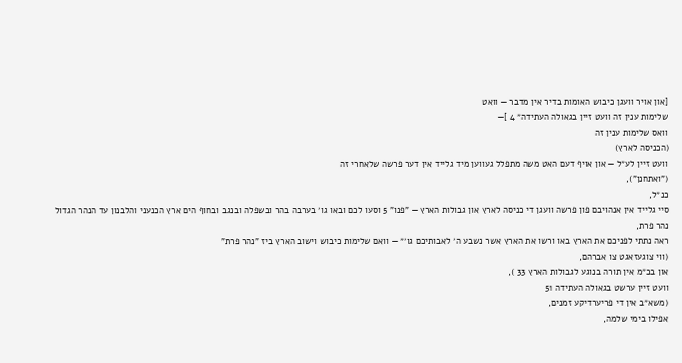[און אויר וועגן כיבוש האומות בדיר אין מדבר — וואט
שלימות ענין זה וועט זיין בגאולה העתידה״ 4 ]—
וואס שלימות ענין זה
(הכניסה לארץ)
וועט זיין לע״ל — און אויף דעם האט משה מתפלל געווען מיד גלייד אין דער פרשה שלאחרי זה
("ואתחנן"),
כנ״ל,
סיי גלייד אין אנהויבם פון פרשה וועגן די כניסה לארץ און גבולות הארץ — "פנו" 5 וסעו לכם ובאו גו׳ בערבה בהר ובשפלה ובנגב ובחוף הים ארץ הכנעני והלבנון עד הנהר הגדול נהר פרת,
ראה נתתי לפניכם את הארץ באו ורשו את הארץ אשר נשבע ה׳ לאבותיכם גו׳״ — וואם שלימות כיבוש וישוב הארץ ביז "נהר פרת"
(ווי צוגעזאגט צו אברהם,
און בכ״מ אין תורה בנוגע לגבולות הארץ 33 ),
וועט זיין ערשט בגאולה העתידה 51
(משא״ב אין די פריערדיקע זמנים,
אפילו בימי שלמה,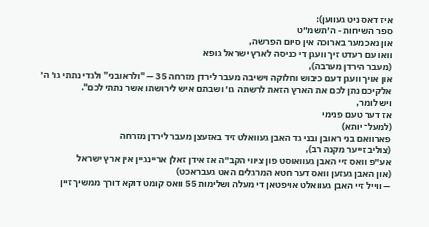איז דאס ניט געווען):
ספר השיחות - ה׳תשמ״ט
און נאכמער בארוכה אין סיום הפרשה,
וואו עם רעדט זיך וועגן די כניסה לארץ ישראל גופא
(מעבר הירדן מערבה),
און אויך וועגן דעם כיבוש וחלוקה וישיבה מעבר לירדן מזרחה 35 — "ולראובני” ולגדי נתתי גו׳ ה׳ אלקיכם נתן לכם את הארץ הזאת לרשתה גו׳ ושבתם איש לירושתו אשר נתתי לכם".
ויש לומר,
אז דער טעם פנימי
(למעל־ יותא)
פארוואם בני ראובן ובני גד האבן געוואלט זיד באזעצן מעבר לירדן מזרחה
(צוליב זייער מקנה רב),
אע״פ וואס זיי האבן געוואוסט פון ציווי הקב״ה אז אידן זאלן אריינגיין אין ארץ ישראל
(און האבן געזען וואס דער חטא המרגלים האט געבראכט)
— ווייל זיי האבן געוואלט אויפטאן די מעלה ושלימות 55 וואס קומט דוקא דורך ממשיך זיין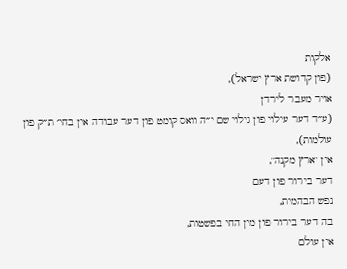אלקות
(פון קדושת ארץ ישראל),
אויר מעבר לירדן
(ע״ד דער עילוי פון גילוי שם י״ה וואס קומט פון דער עבודה אין בחי׳ ת״ק פון עולמות),
אין "ארץ מקנה",
דער בירור פון דעם
נפש הבהמית,
בה דער בירור פון מין החי בפשטות,
אין עולם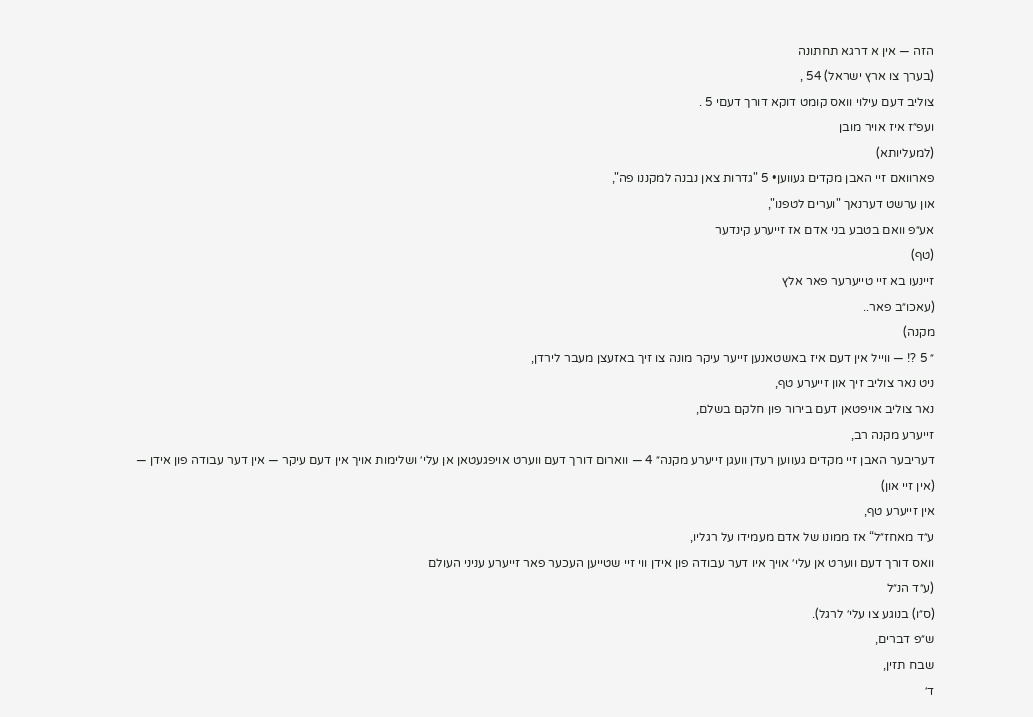הזה — אין א דרגא תחתונה
(בערך צו ארץ ישראל) 54 ,
צוליב דעם עילוי וואס קומט דוקא דורך דעםי 5 .
ועפ״ז איז אויר מובן
(למעליותא)
פארוואם זיי האבן מקדים געווען• 5 "גדרות צאן נבנה למקננו פה",
און ערשט דערנאך "וערים לטפנו",
אע״פ וואם בטבע בני אדם אז זייערע קינדער
(טף)
זיינעו בא זיי טייערער פאר אלץ
(עאכו״ב פאר..
מקנה)
״ 5 ?! — ווייל אין דעם איז באשטאנען זייער עיקר מונה צו זיך באזעצן מעבר לירדן,
ניט נאר צוליב זיך און זייערע טף,
נאר צוליב אויפטאן דעם בירור פון חלקם בשלם,
זייערע מקנה רב,
דעריבער האבן זיי מקדים געווען רעדן וועגן זייערע מקנה״ 4 — ווארום דורך דעם ווערט אויפגעטאן אן עלי׳ ושלימות אויך אין דעם עיקר — אין דער עבודה פון אידן —
(אין זיי און)
אין זייערע טף,
ע״ד מאחז״ל“ אז ממונו של אדם מעמידו על רגליו,
וואס דורך דעם ווערט אן עלי׳ אויך איו דער עבודה פון אידן ווי זיי שטייען העכער פאר זייערע עניני העולם
(ע״ד הנ״ל
(ס״ו) בנוגע צו עלי׳ לרגל).
ש״פ דברים,
שבח תזין,
ד׳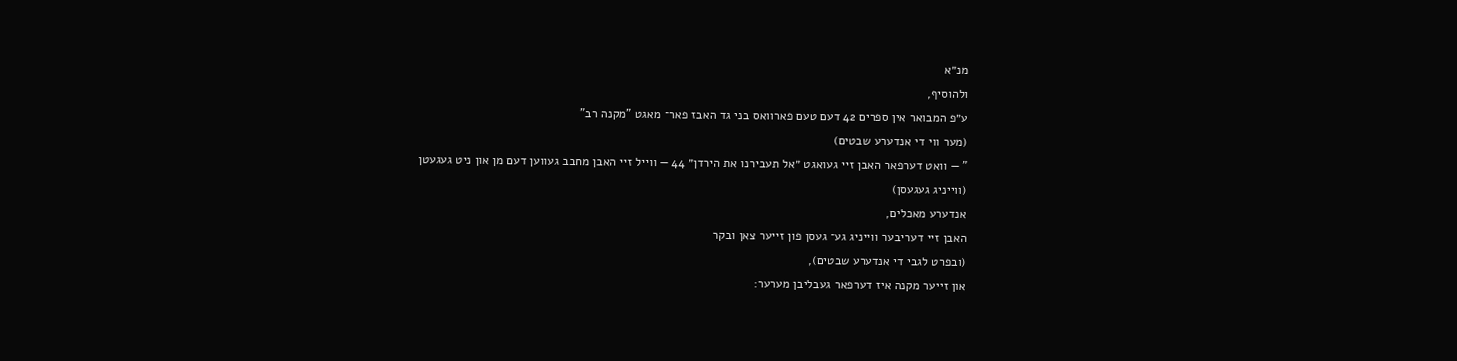מנ״א
ולהוסיף,
ע״פ המבואר אין ספרים 42 דעם טעם פארוואס בני גד האבז פאר־ מאגט "מקנה רב"
(מער ווי די אנדערע שבטים)
" — וואט דערפאר האבן זיי געואגט ״אל תעבירנו את הירדן״ 44 — ווייל זיי האבן מחבב געווען דעם מן און ניט געגעטן
(ווייניג געגעסן)
אנדערע מאכלים,
האבן זיי דעריבער ווייניג גע־ געסן פון זייער צאן ובקר
(ובפרט לגבי די אנדערע שבטים),
און זייער מקנה איז דערפאר געבליבן מערער: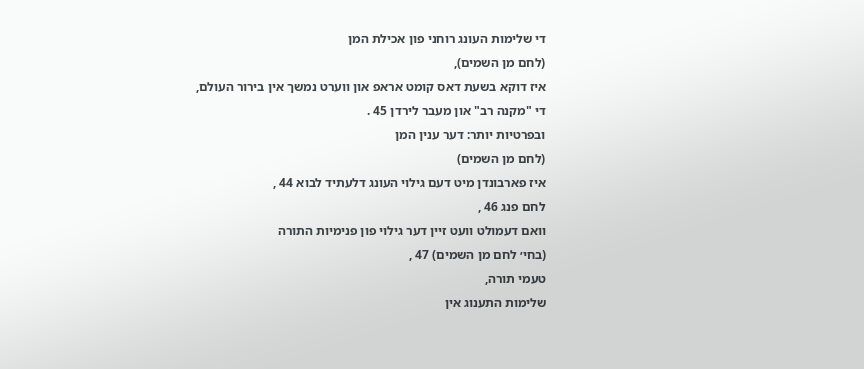די שלימות העונג רוחני פון אכילת המן
(לחם מן השמים),
איז דוקא בשעת דאס קומט אראפ און ווערט נמשך אין בירור העולם,
די "מקנה רב" און מעבר לירדן 45 .
ובפרטיות יותר: דער ענין המן
(לחם מן השמים)
איז פארבונדן מיט דעם גילוי העונג דלעתיד לבוא 44 ,
לחם פנג 46 ,
וואם דעמולט וועט זיין דער גילוי פון פנימיות התורה
(בחי׳ לחם מן השמים) 47 ,
טעמי תורה,
שלימות התענוג אין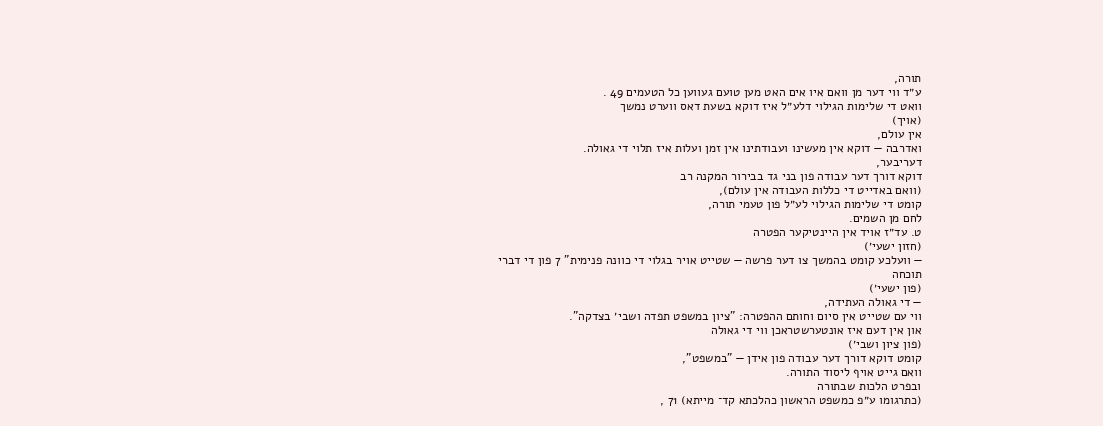תורה,
ע״ד ווי דער מן וואם איו אים האט מען טועם געווען כל הטעמים 49 .
וואט די שלימות הגילוי דלע״ל איז דוקא בשעת דאס ווערט נמשך
(אויך)
אין עולם,
ואדרבה — דוקא אין מעשינו ועבודתינו אין זמן ועלות איז תלוי די גאולה.
דעריבער,
דוקא דורך דער עבודה פון בני גד בבירור המקנה רב
(וואם באדייט די כללות העבודה אין עולם),
קומט די שלימות הגילוי לע״ל פון טעמי תורה,
לחם מן השמים.
ט. עד״ז אויד אין היינטיקער הפטרה
(חזון ישעי׳)
— וועלכע קומט בהמשך צו דער פרשה — שטייט אויר בגלוי די כוונה פנימית" 7 פון די דברי תוכחה
(פון ישעי׳)
— די גאולה העתידה,
ווי עם שטייט אין סיום וחותם ההפטרה: "ציון במשפט תפדה ושבי׳ בצדקה".
און אין דעם איז אונטערשטראכן ווי די גאולה
(פון ציון ושבי׳)
קומט דוקא דורך דער עבודה פון אידן — "במשפט",
וואם גייט אויף ליסוד התורה.
ובפרט הלכות שבתורה
(כתרגומו ע״פ כמשפט הראשון כהלכתא קד־ מייתא) 71 ,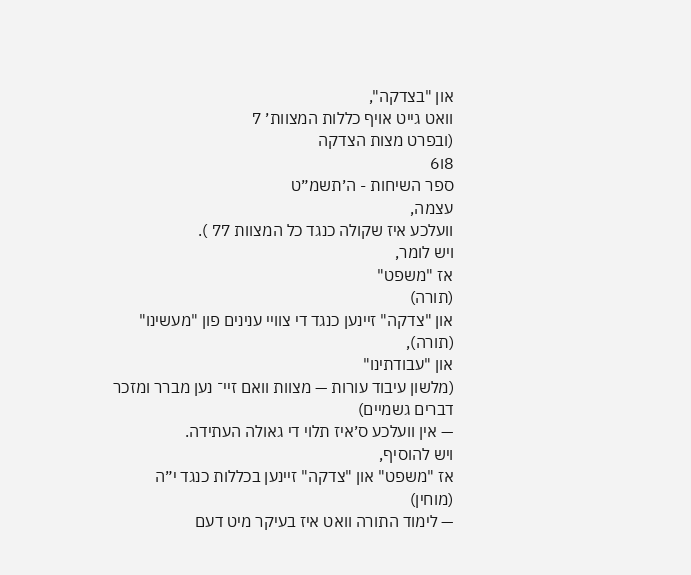און "בצדקה",
וואט גייט אויף כללות המצוות׳ 7
(ובפרט מצות הצדקה
8ו6
ספר השיחות - ה׳תשמ״ט
עצמה,
וועלכע איז שקולה כנגד כל המצוות 77 ).
ויש לומר,
אז "משפט"
(תורה)
און "צדקה" זיינען כנגד די צוויי ענינים פון "מעשינו"
(תורה),
און "עבודתינו"
(מלשון עיבוד עורות — מצוות וואם זיי־ נען מברר ומזכר דברים גשמיים)
— אין וועלכע ס׳איז תלוי די גאולה העתידה.
ויש להוסיף,
אז "משפט" און "צדקה" זיינען בכללות כנגד י״ה
(מוחין)
— לימוד התורה וואט איז בעיקר מיט דעם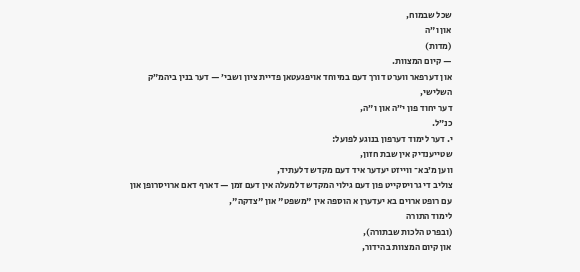שכל שבמוח,
און ו״ה
(מדות)
— קיום המצוות.
און דערפאר ווערט דורך דעם במיוחד אויפגעטאן פדיית ציון ושבי׳ — דער בנין ביהמ״ק השלישי,
דער יחוד פון י״ה און ו״ה,
כנ״ל.
י. דער לימוד דערפון בנוגע לפועל:
שטייענדיק אין שבת חזון,
ווען מ׳בא־ ווייזט יעדער איד דעם מקדש דלעתיד,
צוליב די גרויסקייט פון דעם גילוי המקדש דלמעלה אין דעם זמן — דארף דאם ארויסרופן און עם רופט ארוים בא יעדערן א הוספה אין "משפט" און "צדקה",
לימוד התורה
(ובפרט הלכות שבתורה),
און קיום המצוות בהידור,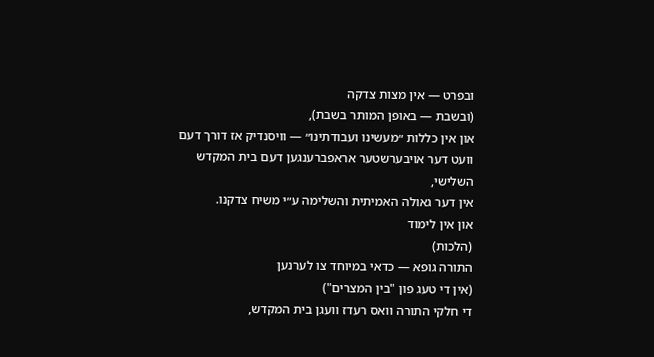ובפרט — אין מצות צדקה
(ובשבת — באופן המותר בשבת),
און אין כללות ״מעשינו ועבודתינו״ — וויסנדיק אז דורך דעם וועט דער אויבערשטער אראפברענגען דעם בית המקדש השלישי,
אין דער גאולה האמיתית והשלימה ע״י משיח צדקנו.
און אין לימוד
(הלכות)
התורה גופא — כדאי במיוחד צו לערנען
(אין די טעג פון "בין המצרים")
די חלקי התורה וואס רעדז וועגן בית המקדש,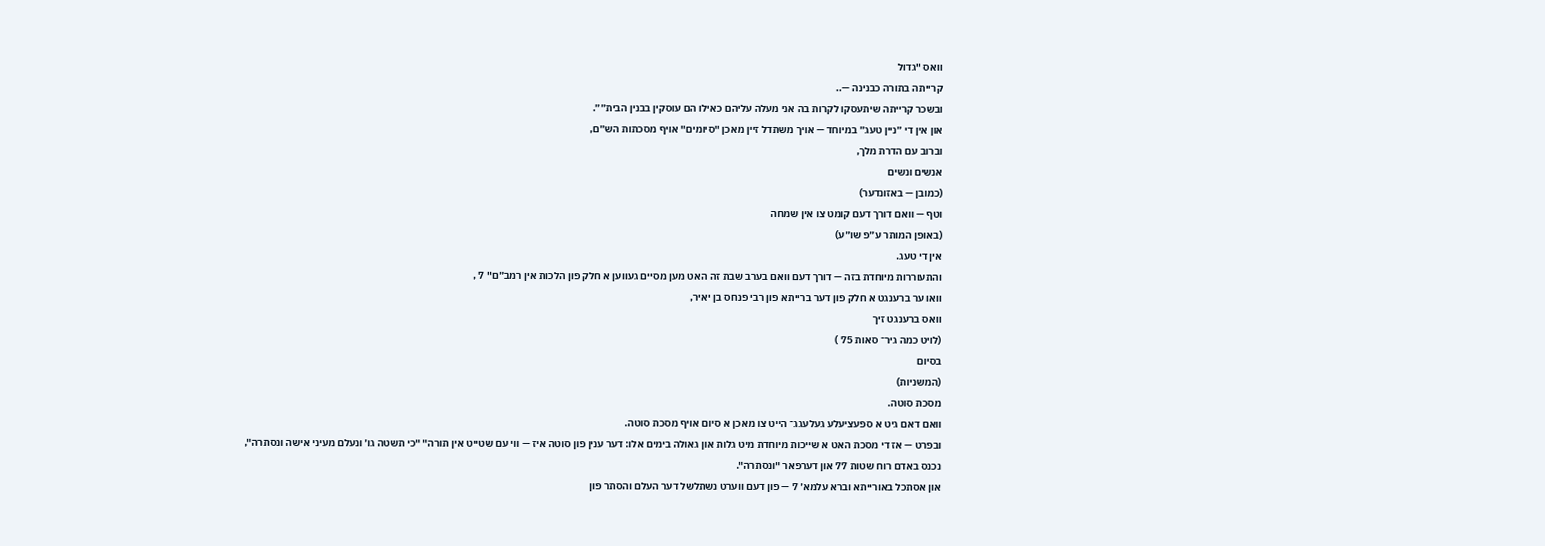וואס "גדול
קרייתה בתורה כבנינה —..
ובשכר קרייתה שיתעסקו לקרות בה אני מעלה עליהם כאילו הם עוסקין בבנין הבית״”.
און אין די ״ניין טעג״ במיוחד — אויך משתדל זיין מאכן "סיומים" אויף מסכתות הש״ם,
וברוב עם הדרת מלך,
אנשים ונשים
(כמובן — באזונדער)
וטף — וואם דורך דעם קומט צו אין שמחה
(באופן המותר ע״פ שו״ע)
אין די טעג.
והתעוררות מיוחדת בזה — דורך דעם וואם בערב שבת זה האט מען מסיים געווען א חלק פון הלכות אין רמב״ם" 7 ,
וואו ער ברענגט א חלק פון דער ברייתא פון רבי פנחס בן יאיר,
וואס ברענגט זיך
(לויט כמה גיר־ סאות 75 )
בסיום
(המשניות)
מסכת סוטה.
וואם דאם גיט א ספעציעלע געלעגג־ הייט צו מאכן א סיום אויף מסכת סוטה.
ובפרט — אז די מסכת האט א שייכות מיוחדת מיט גלות און גאולה בימים אלו: דער ענין פון סוטה איז — ווי עם שטייט אין תורה" "כי תשטה גו׳ ונעלם מעיני אישה ונסתרה",
נכנס באדם רוח שטות 77 און דערפאר "ונסתרה".
און אסתכל באורייתא וברא עלמא׳ 7 — פון דעם ווערט נשתלשל דער העלם והסתר פון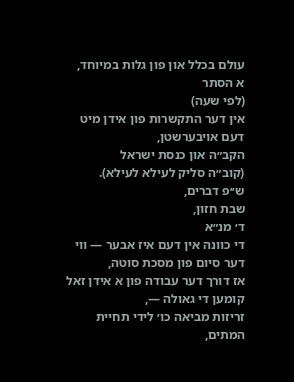עולם בכלל און פון גלות במיוחד,
א הסתר
(לפי שעה)
אין דער התקשרות פון אידן מיט דעם אויבערשטן,
הקב״ה און כנסת ישראל
(קוב״ה סליק לעילא לעילא).
ש׳׳פ דברים,
שבת חזון,
ד׳ מנ״א
די כוונה אין דעם איז אבער — ווי דער סיום פון מסכת סוטה,
אז דורך דער עבודה פון א אידן זאל קומען די גאולה —,
זריזות מביאה כו׳ לידי תחיית המתים,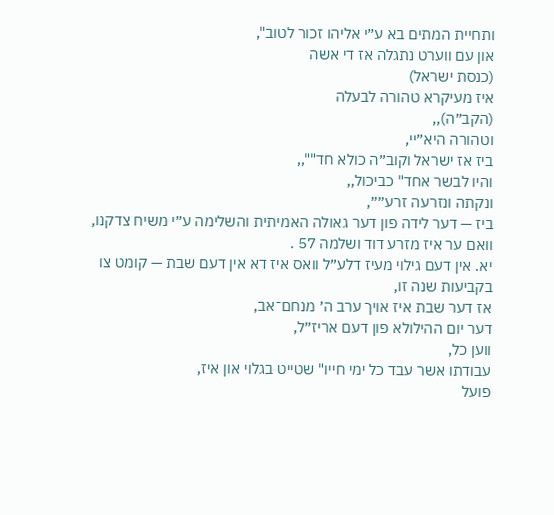ותחיית המתים בא ע״י אליהו זכור לטוב",
און עם ווערט נתגלה אז די אשה
(כנסת ישראל)
איז מעיקרא טהורה לבעלה
(הקב״ה),,
וטהורה היא״יי,
ביז אז ישראל וקוב״ה כולא חד"",,
והיו לבשר אחד" כביכול,,
ונקתה ונזרעה זרע״״,
ביז — דער לידה פון דער גאולה האמיתית והשלימה ע״י משיח צדקנו,
וואם ער איז מזרע דוד ושלמה 57 .
יא. אין דעם גילוי מעיז דלע״ל וואס איז דא אין דעם שבת — קומט צו בקביעות שנה זו,
אז דער שבת איז אויך ערב ה׳ מנחם־אב,
דער יום ההילולא פון דעם אריז״ל,
ווען כל,
עבודתו אשר עבד כל ימי חייו" שטייט בגלוי און איז,
פועל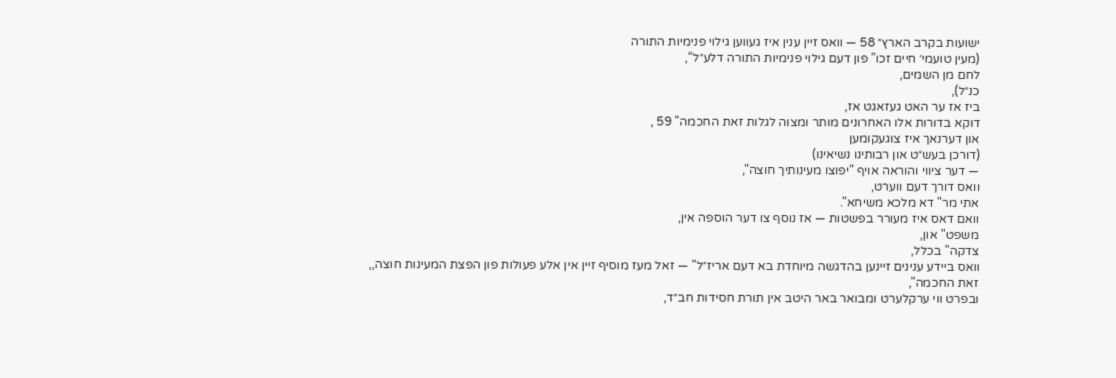ישועות בקרב הארץ״ 58 — וואס זיין ענין איז געווען גילוי פנימיות התורה
(מעין טועמי׳ חיים זכו” פון דעם גילוי פנימיות התורה דלע״ל“,
לחם מן השמים,
כנ״ל),
ביז אז ער האט געזאגט אז,
דוקא בדורות אלו האחרונים מותר ומצוה לגלות זאת החכמה" 59 ,
און דערנאך איז צוגעקומען
(דורכן בעש״ט און רבותינו נשיאינו)
— דער ציווי והוראה אויף "יפוצו מעינותיך חוצה",
וואס דורך דעם ווערט,
אתי מר" דא מלכא משיחא".
וואם דאס איז מעורר בפשטות — אז נוסף צו דער הוספה אין,
משפט" און,
צדקה" בכלל,
וואס ביידע ענינים זיינען בהדגשה מיוחדת בא דעם אריז״ל" — זאל מעז מוסיף זיין אין אלע פעולות פון הפצת המעינות חוצה,,
זאת החכמה",
ובפרט ווי ערקלערט ומבואר באר היטב אין תורת חסידות חב״ד,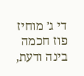די ג׳ מוחיז פוז חכמה בינה ודעת,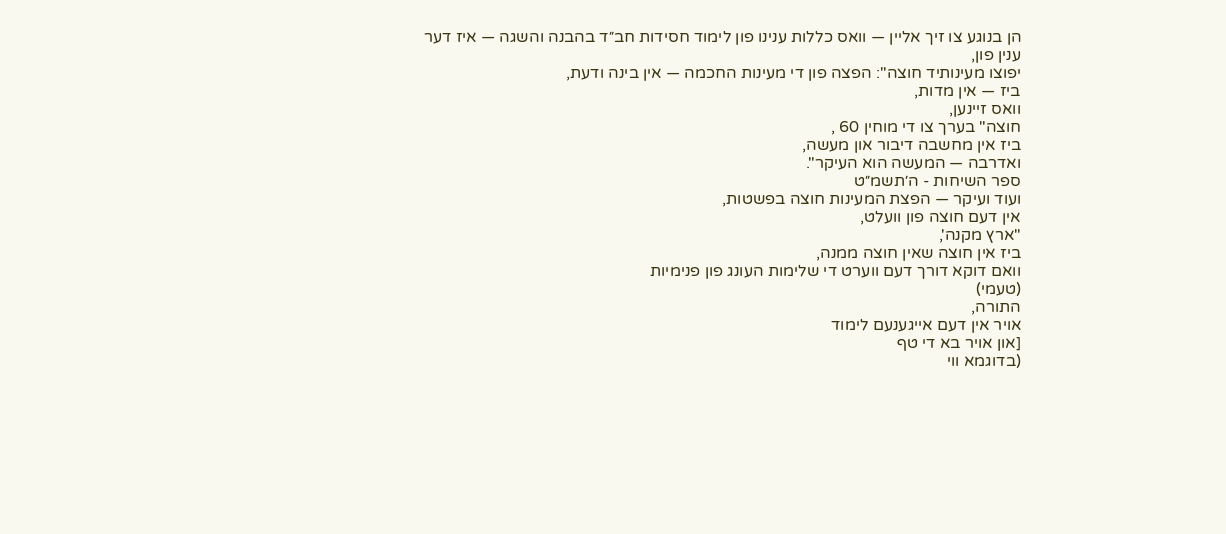הן בנוגע צו זיך אליין — וואס כללות ענינו פון לימוד חסידות חב״ד בהבנה והשגה — איז דער ענין פון,
יפוצו מעינותיד חוצה": הפצה פון די מעינות החכמה — אין בינה ודעת,
ביז — אין מדות,
וואס זיינען,
חוצה" בערך צו די מוחין 60 ,
ביז אין מחשבה דיבור און מעשה,
ואדרבה — המעשה הוא העיקר".
ספר השיחות - ה׳תשמ״ט
ועוד ועיקר — הפצת המעינות חוצה בפשטות,
אין דעם חוצה פון וועלט,
"ארץ מקנה',
ביז אין חוצה שאין חוצה ממנה,
וואם דוקא דורך דעם ווערט די שלימות העונג פון פנימיות
(טעמי)
התורה,
אויר אין דעם אייגענעם לימוד
[און אויר בא די טף
(בדוגמא ווי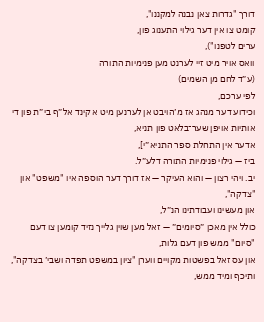דורך "גדרות צאן נבנה למקננו",
קומט צו אין דער גילוי התענוג פון,
ערים לטפנו"),
וואס אויר מיט זיי לערנט מען פנימיות התורה
(ע״ד לחם מן השמים)
לפי ערכם,
וכידוע דער מנהג אז מ׳הויבט אן לערנען מיט א קינד אל״ף בי״ת פון די אותיות אויפן שער־בלאט פון תניא,
אדער אין התחלת ספר התניא״י],
ביז — גילוי פנימיות התורה דלע״ל.
יב. ויהי רצון — והוא העיקר — אז דורך דער הוספה איו "משפט" און "צדקה",
און מעשינו ועבודתינו הנ״ל,
כולל אין מאכן ״סיומים״ — זאל מען שוין גלייך נזיד קומען צו דעם "סיום" ממש פון דעם גלות,
און עס זאל בפשטות מקויים ווערן "ציון במשפט תפדה ושבי׳ בצדקה",
ותיכף ומיד ממש,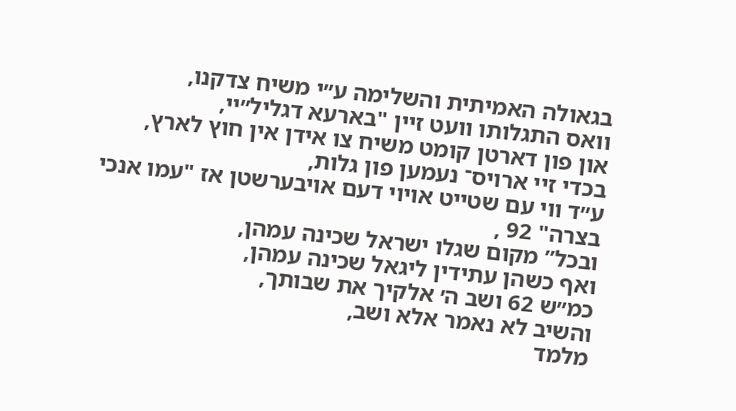בגאולה האמיתית והשלימה ע״י משיח צדקנו,
וואס התגלותו וועט זיין "בארעא דגליל״יי,
און פון דארטן קומט משיח צו אידן אין חוץ לארץ,
בכדי זיי ארויס־ נעמען פון גלות,
ע״ד ווי עם שטייט אויוי דעם אויבערשטן אז "עמו אנכי בצרה" 92 ,
ובכל” מקום שגלו ישראל שכינה עמהן,
ואף כשהן עתידין ליגאל שכינה עמהן,
כמ״ש 62 ושב ה׳ אלקיך את שבותך,
והשיב לא נאמר אלא ושב,
מלמד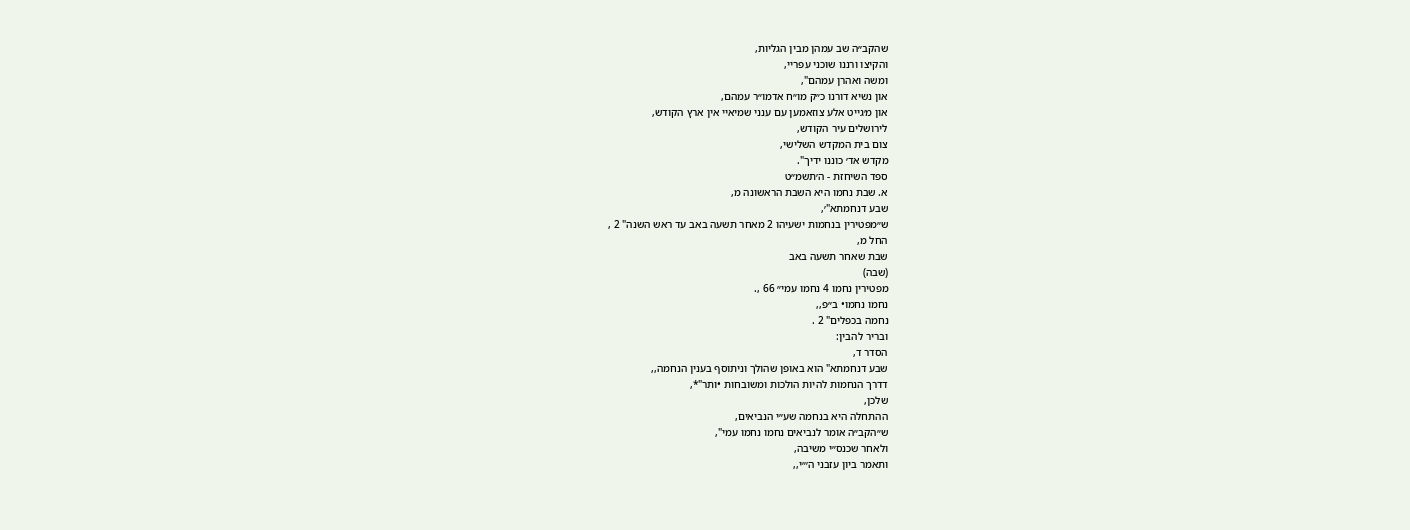שהקב״ה שב עמהן מבין הגליות,
והקיצו ורננו שוכני עפריי,
ומשה ואהרן עמהם",
און נשיא דורנו כ״ק מו״ח אדמו״ר עמהם,
און מ׳גייט אלע צוזאמען עם ענני שמיאיי אין ארץ הקודש,
לירושלים עיר הקודש,
צום בית המקדש השלישי,
מקדש אד׳ כוננו ידיך".
ספד השיחזת - ה׳תשמ״ט
א. שבת נחמו היא השבת הראשונה מ,
שבע דנחמתא"׳,
ש״מפטירין בנחמות ישעיהו 2 מאחר תשעה באב עד ראש השנה" 2 ,
החל מ,
שבת שאחר תשעה באב
(שבה)
מפטירין נחמו 4 נחמו עמי״ 66 ,.
נחמו נחמו• ב״פ,,
נחמה בכפלים" 2 .
ובריר להבין:
הסדר ד,
שבע דנחמתא" הוא באופן שהולך וניתוסף בענין הנחמה,,
דדרך הנחמות להיות הולכות ומשובחות •ותר"*,
שלכן,
ההתחלה היא בנחמה שע״י הנביאים,
ש״הקב״ה אומר לנביאים נחמו נחמו עמי",
ולאחר שכנס״י משיבה,
ותאמר ביון עזבני ה׳״י,,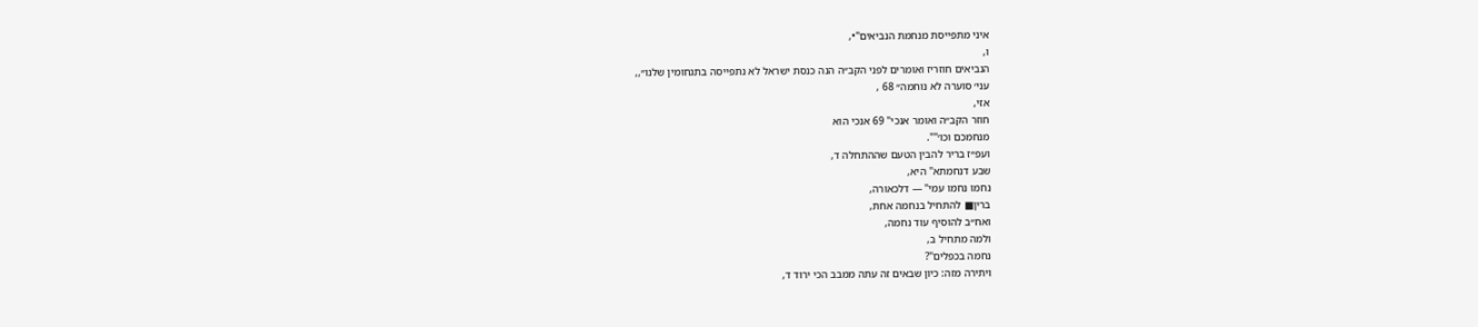איני מתפייסת מנחמת הנביאים"•,
ו,
הנביאים חוזריז ואומרים לפני הקב״ה הנה כנסת ישראל לא נתפייסה בתגחומין שלנו״,,
עני׳ סוערה לא נוחמה״ 68 ,
אזי,
חוזר הקב״ה ואומר אנכי" 69 אנכי הוא
מנחמכם וכו׳"".
ועפ״ז בריר להבין הטעם שההתחלה ד,
שבע דנחמתא" היא,
נחמו נחמו עמי" — דלכאורה,
ברין■ להתחיל בנחמה אחת,
ואח״ב להוסיף עוד נחמה,
ולמה מתחיל ב,
נחמה בכפלים"?
ויתירה מזה: כיון שבאים זה עתה ממבב הכי ירוד ד,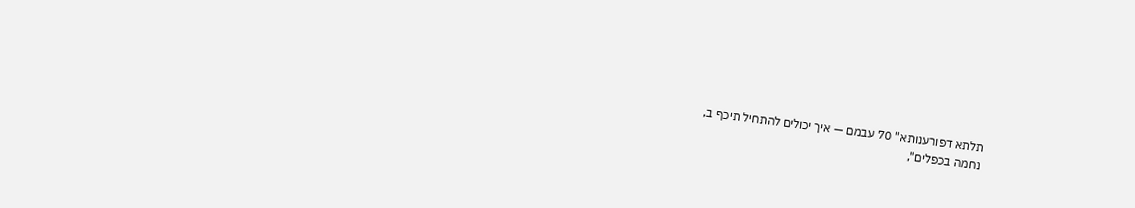תלתא דפורענותא" 70 עבמם — איך יכולים להתחיל תיכף ב,
נחמה בכפלים",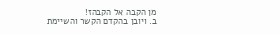מן הקבה אל הקבהז!
ב. ויובן בהקדם הקשר והשיימת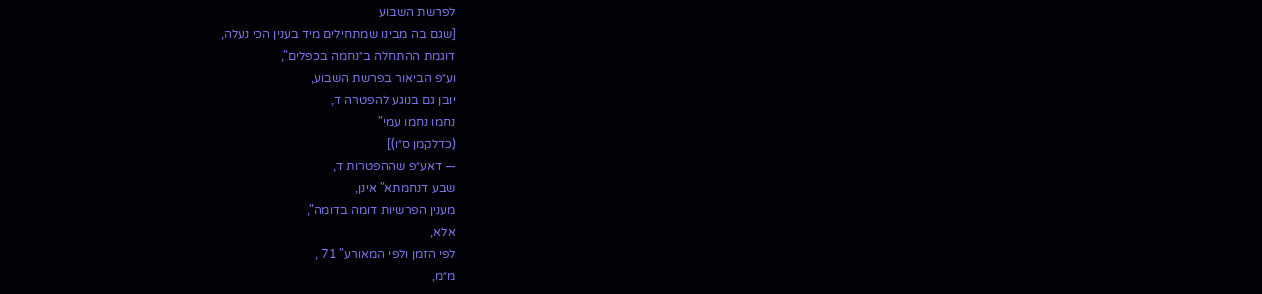לפרשת השבוע
[שגם בה מבינו שמתחילים מיד בענין הכי נעלה,
דוגמת ההתחלה ב״נחמה בכפלים",
וע״פ הביאור בפרשת השבוע,
יובן גם בנוגע להפטרה ד,
נחמו נחמו עמי"
(כדלקמן ס״ו)]
— דאע״פ שההפטרות ד,
שבע דנחמתא" אינן,
מענין הפרשיות דומה בדומה",
אלא,
לפי הזמן ולפי המאורע" 71 ,
מ״מ,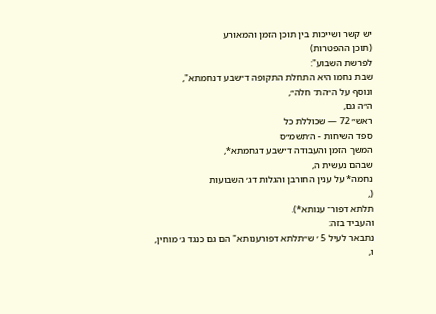יש קשר ושייכות בין תוכן הזמן והמאורע
(תוכן ההפטרות)
לפרשת השבוע":
שבת נחמו היא התחלת התקופה ד״שבע דנחמתא",
ונוסף על ה״הת־ חלה״,
ה״ה גם,
ראש״ 72 — שכוללת כל
ספד השיחות - ה׳תשמ״ס
המשך הזמן והעבודה ד״שבע דגחמתא*,
שבהם נעשית ה,
נחמה* על ענין החורבן והגלות דג׳ השבועות
(,
תלתא דפור־ ענותא*).
והעביד בזה:
נתבאר לעיל 5 ׳ ש״תלתא דפורענותא" הם גם כנגד ג׳ מוחין,
ו,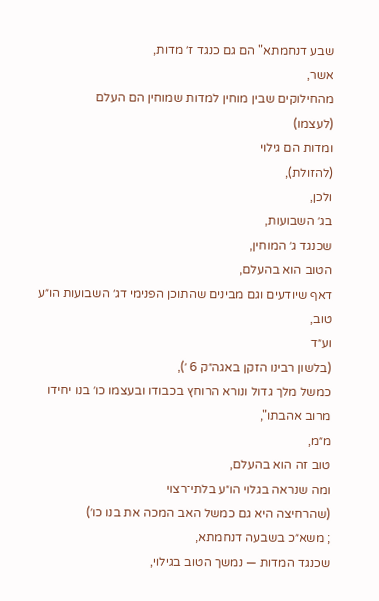שבע דנחמתא" הם גם כנגד ז׳ מדות,
אשר,
מהחילוקים שבין מוחין למדות שמוחין הם העלם
(לעצמו)
ומדות הם גילוי
(להזולת),
ולכן,
בג׳ השבועות,
שכנגד ג׳ המוחין,
הטוב הוא בהעלם,
דאף שיודעים וגם מבינים שהתוכן הפנימי דג׳ השבועות הו״ע טוב,
וע״ד
(בלשון רבינו הזקן באגה״ק 6 ׳),
כמשל מלך גדול ונורא הרוחץ בכבודו ובעצמו כו׳ בנו יחידו מרוב אהבתו",
מ״מ,
טוב זה הוא בהעלם,
ומה שנראה בגלוי הו״ע בלתי־רצוי
(שהרחיצה היא גם כמשל האב המכה את בנו כו׳)
; משא״כ בשבעה דנחמתא,
שכנגד המדות — נמשך הטוב בגילוי,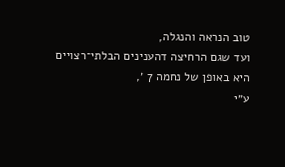טוב הנראה והנגלה,
ועד שגם הרחיצה דהענינים הבלתי־רצויים היא באופן של נחמה 7 ׳,
ע״י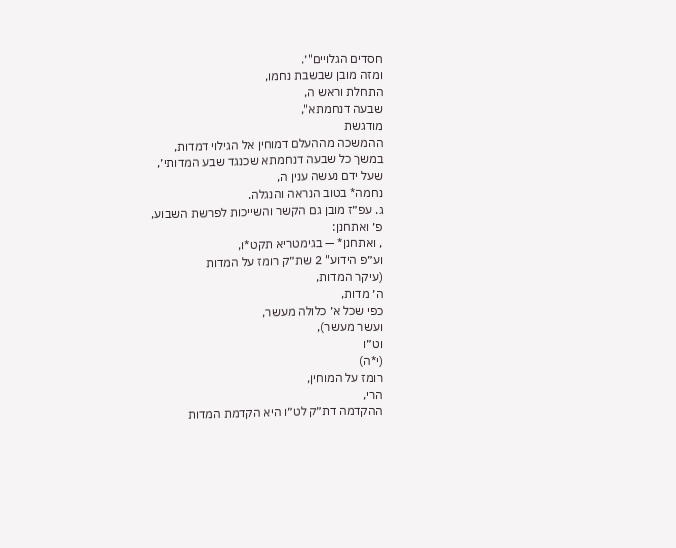חסדים הגלויים"׳.
ומזה מובן שבשבת נחמו,
התחלת וראש ה,
שבעה דנחמתא",
מודגשת
ההמשכה מההעלם דמוחין אל הגילוי דמדות,
במשך כל שבעה דנחמתא שכנגד שבע המדותי׳,
שעל ידם נעשה ענין ה,
נחמה* בטוב הנראה והנגלה.
ג. עפ״ז מובן גם הקשר והשייכות לפרשת השבוע,
פ׳ ואתחנן:
, ואתחנן* — בגימטריא תקט*ו,
וע״פ הידוע" 2 שת״ק רומז על המדות
(עיקר המדות,
ה׳ מדות,
כפי שכל א׳ כלולה מעשר,
ועשר מעשר),
וט״ו
(י*ה)
רומז על המוחין,
הרי,
ההקדמה דת״ק לט״ו היא הקדמת המדות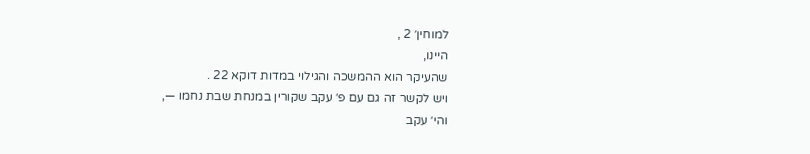למוחין׳ 2 ,
היינו,
שהעיקר הוא ההמשכה והגילוי במדות דוקא 22 .
ויש לקשר זה גם עם פ׳ עקב שקורין במנחת שבת נחמו —,
והי׳ עקב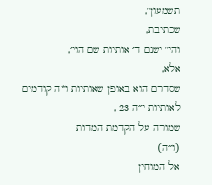תשמעון",
שכתיבת,
והי" ישנם ד׳ אותיות שם הוי׳,
אלא,
שסדרם הוא באופן שאותיות ו*ה קודמים לאותיות י״ה 23 ,
שמורה על הקדמת המדות
(ו״ה)
אל המוחין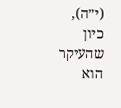(י״ה),
כיון שהעיקר הוא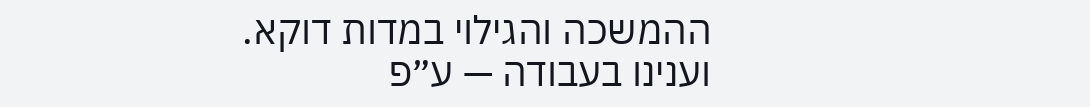ההמשכה והגילוי במדות דוקא.
וענינו בעבודה — ע״פ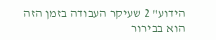הידוע" 2 שעיקר העבודה בזמן הזה הוא בבירור